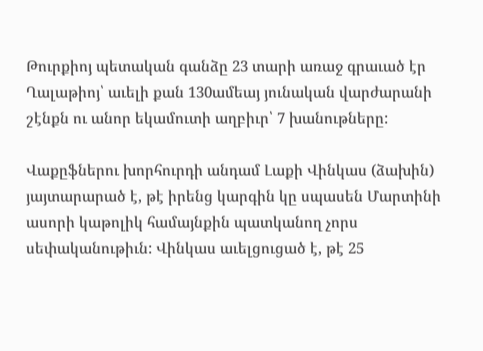Թուրքիոյ պետական գանձը 23 տարի առաջ գրաւած էր Ղալաթիոյ՝ աւելի քան 130ամեայ յունական վարժարանի շէնքն ու անոր եկամուտի աղբիւր՝ 7 խանութները:

Վաքըֆներու խորհուրդի անդամ Լաքի Վինկաս (ձախին) յայտարարած է, թէ իրենց կարգին կը սպասեն Մարտինի ասորի կաթոլիկ համայնքին պատկանող չորս սեփականութիւն: Վինկաս աւելցուցած է, թէ 25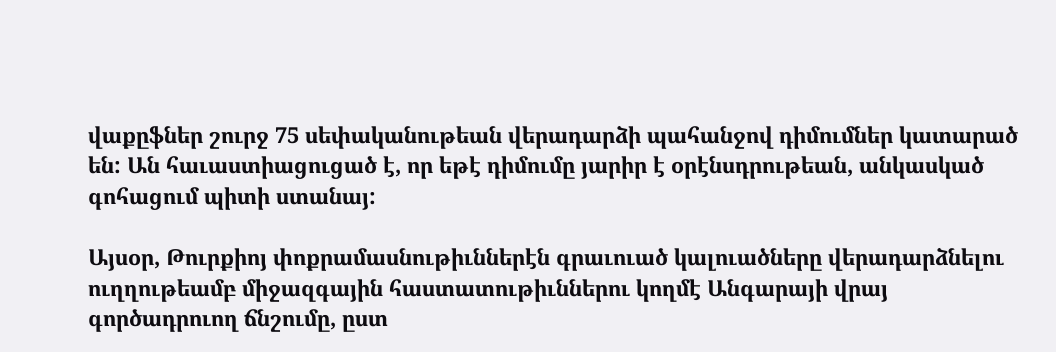վաքըֆներ շուրջ 75 սեփականութեան վերադարձի պահանջով դիմումներ կատարած են: Ան հաւաստիացուցած է, որ եթէ դիմումը յարիր է օրէնսդրութեան, անկասկած գոհացում պիտի ստանայ:

Այսօր, Թուրքիոյ փոքրամասնութիւններէն գրաւուած կալուածները վերադարձնելու ուղղութեամբ միջազգային հաստատութիւններու կողմէ Անգարայի վրայ գործադրուող ճնշումը, ըստ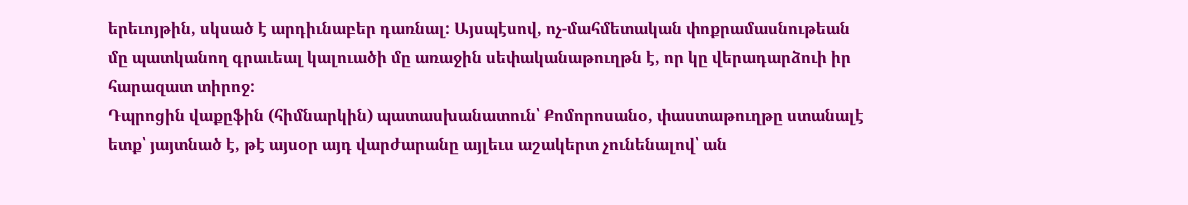երեւոյթին, սկսած է արդիւնաբեր դառնալ: Այսպէսով, ոչ-մահմետական փոքրամասնութեան մը պատկանող գրաւեալ կալուածի մը առաջին սեփականաթուղթն է, որ կը վերադարձուի իր հարազատ տիրոջ:
Դպրոցին վաքըֆին (հիմնարկին) պատասխանատուն՝ Քոմորոսանօ, փաստաթուղթը ստանալէ ետք՝ յայտնած է, թէ այսօր այդ վարժարանը այլեւս աշակերտ չունենալով՝ ան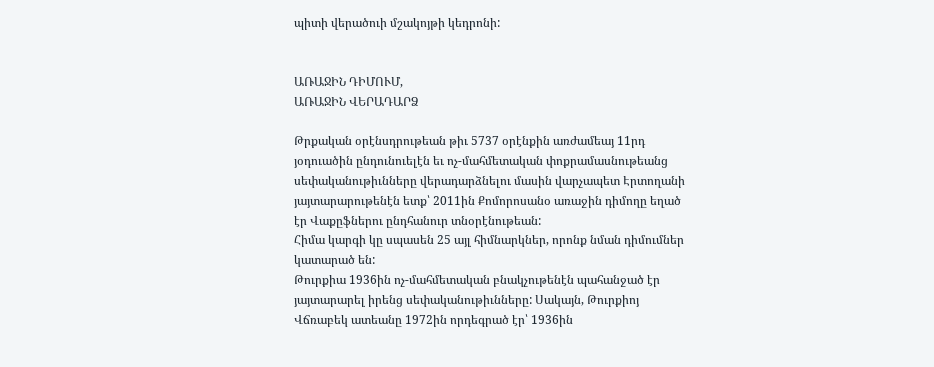պիտի վերածուի մշակոյթի կեդրոնի:


ԱՌԱՋԻՆ ԴԻՄՈՒՄ,
ԱՌԱՋԻՆ ՎԵՐԱԴԱՐՁ

Թրքական օրէնսդրութեան թիւ 5737 օրէնքին առժամեայ 11րդ յօդուածին ընդունուելէն եւ ոչ-մահմետական փոքրամասնութեանց սեփականութիւնները վերադարձնելու մասին վարչապետ Էրտողանի յայտարարութենէն ետք՝ 2011ին Քոմորոսանօ առաջին դիմողը եղած էր Վաքըֆներու ընդհանուր տնօրէնութեան:
Հիմա կարգի կը սպասեն 25 այլ հիմնարկներ, որոնք նման դիմումներ կատարած են:
Թուրքիա 1936ին ոչ-մահմետական բնակչութենէն պահանջած էր յայտարարել իրենց սեփականութիւնները: Սակայն, Թուրքիոյ Վճռաբեկ ատեանը 1972ին որդեգրած էր՝ 1936ին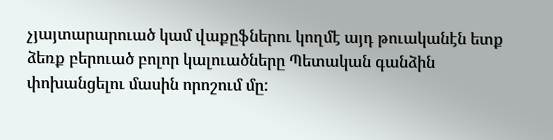չյայտարարուած կամ վաքըֆներու կողմէ այդ թուականէն ետք ձեռք բերուած բոլոր կալուածները Պետական գանձին փոխանցելու մասին որոշում մը: